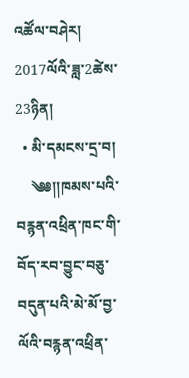འཚོལ་བཤེར།
2017ལོའི་ཟླ་2ཚེས་23ཉིན།
  • མི་དམངས་དྲ་བ།
    ༄༅།།ཁམས་པའི་བརྙན་འཕྲིན་ཁང་གི་བོད་རབ་བྱུང་བཅུ་བདུན་པའི་མེ་མོ་བྱ་ལོའི་བརྙན་འཕྲིན་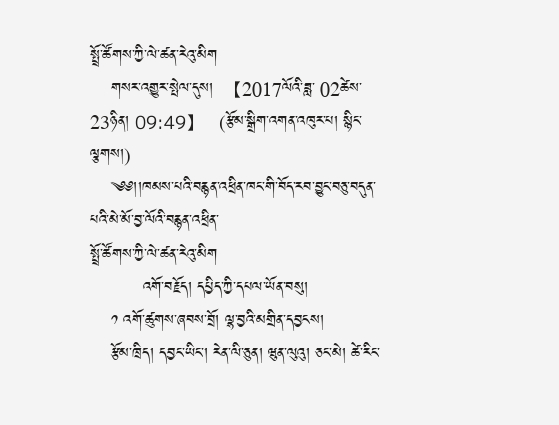སྤྲོ་ཚོགས་ཀྱི་ལེ་ཚན་རེའུ་མིག
    གསར་འགྱུར་སྤེལ་དུས།  【2017ལོའི་ཟླ་ 02ཚེས་23ཉིན། 09:49】   (རྩོམ་སྒྲིག་འགན་འཁུར་པ། སྙིང་ལྕགས།)
    ༄༅།།ཁམས་པའི་བརྙན་འཕྲིན་ཁང་གི་བོད་རབ་བྱུང་བཅུ་བདུན་པའི་མེ་མོ་བྱ་ལོའི་བརྙན་འཕྲིན་
སྤྲོ་ཚོགས་ཀྱི་ལེ་ཚན་རེའུ་མིག
          འགོ་བརྗོད། དཔྱིད་ཀྱི་དཔལ་ཡོན་བསུ།
    ༡ འགོ་ཚུགས་ཞབས་བྲོ། ལྷ་བྱའི་མགྲིན་དབྱངས།
    རྩོམ་ཁྲིད། དབྱང་ཡིང་། རེན་ལི་ཅུན། ཝུན་ལུའུ། ཅང་མེ། ཚེ་རིང་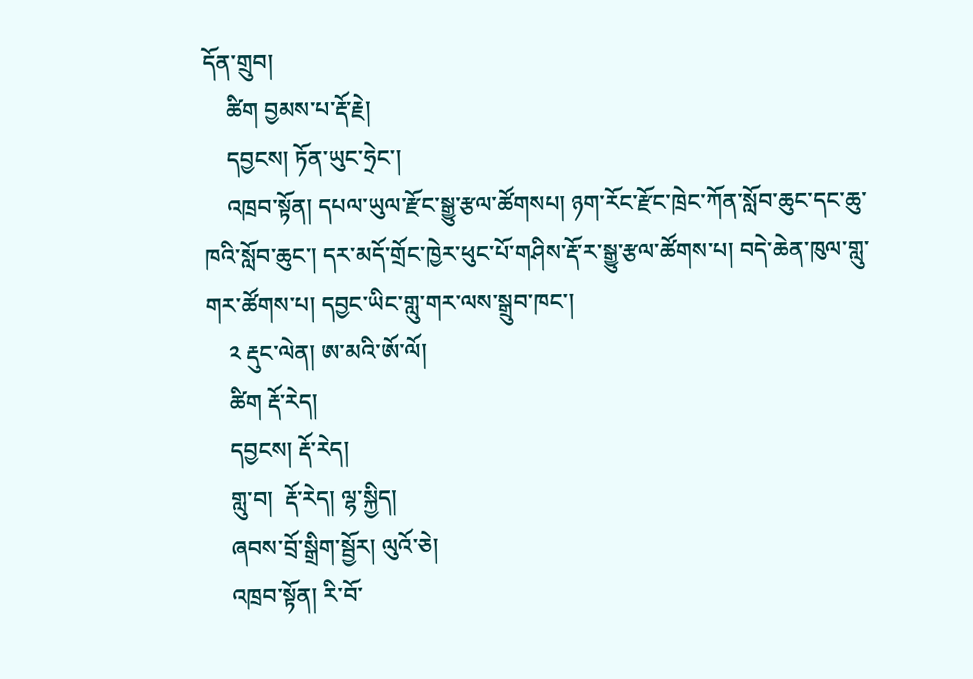དོན་གྲུབ།
    ཚིག བྱམས་པ་རྡོ་རྗེ།
    དབྱངས། ཏོན་ཡུང་ཧྲེང་།
    འཁྲབ་སྟོན། དཔལ་ཡུལ་རྫོང་སྒྱུ་རྩལ་ཚོགསཔ། ཉག་རོང་རྫོང་ཁྲེང་ཀོན་སློབ་ཆུང་དང་ཆུ་ཁའི་སློབ་ཆུང་། དར་མདོ་གྲོང་ཁྱེར་ཕུང་པོ་གཤིས་རྡོ་ར་སྒྱུ་རྩལ་ཚོགས་པ། བདེ་ཆེན་ཁུལ་གླུ་གར་ཚོགས་པ། དབྱང་ཡིང་གླུ་གར་ལས་སྒྲུབ་ཁང་།
    ༢ རྡུང་ལེན། ཨ་མའི་ཨོ་ལོ།
    ཚིག རྡོ་རེད།
    དབྱངས། རྡོ་རེད།
    གླུ་བ།  རྡོ་རེད། ལྷ་སྐྱིད།
    ཞབས་བྲོ་སྒྲིག་སྦྱོར། ལུའོ་ཅེ།
    འཁྲབ་སྟོན། རི་བོ་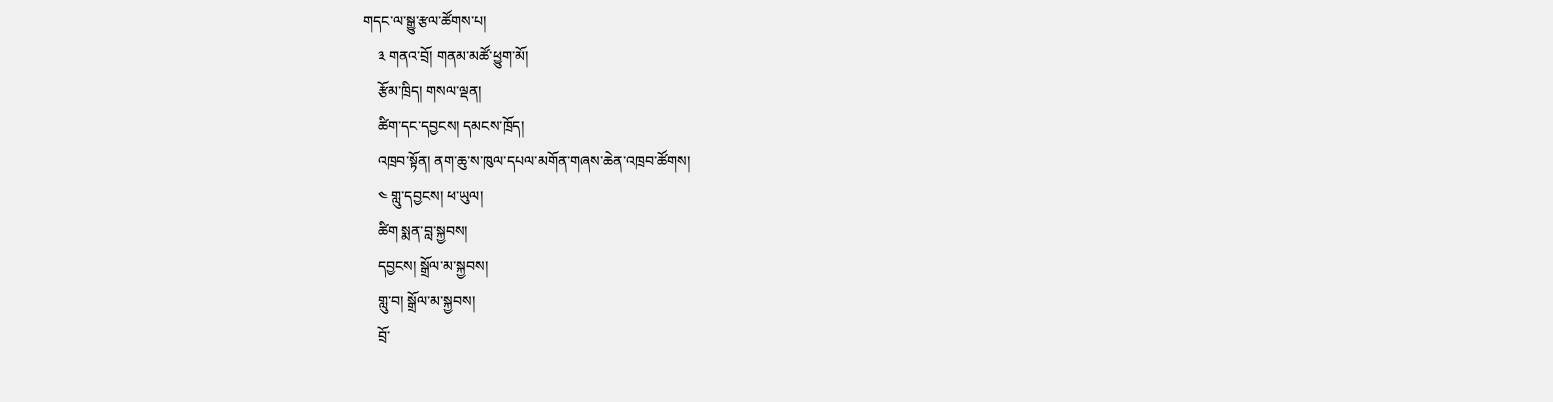གདང་ལ་སྒྱུ་རྩལ་ཚོགས་པ།
    ༣ གནའ་བྲོ། གནམ་མཚོ་ཕྱུག་མོ།
    རྩོམ་ཁྲིད། གསལ་ལྡན།
    ཚིག་དང་དབྱངས། དམངས་ཁྲོད།
    འཁྲབ་སྟོན། ནག་ཆུ་ས་ཁུལ་དཔལ་མགོན་གཞས་ཆེན་འཁྲབ་ཚོགས།
    ༤ གླུ་དབྱངས། ཕ་ཡུལ།
    ཚིག སྨན་བླ་སྐྱབས།
    དབྱངས། སྒྲོལ་མ་སྐྱབས།
    གླུ་བ། སྒྲོལ་མ་སྐྱབས།
    བྲོ་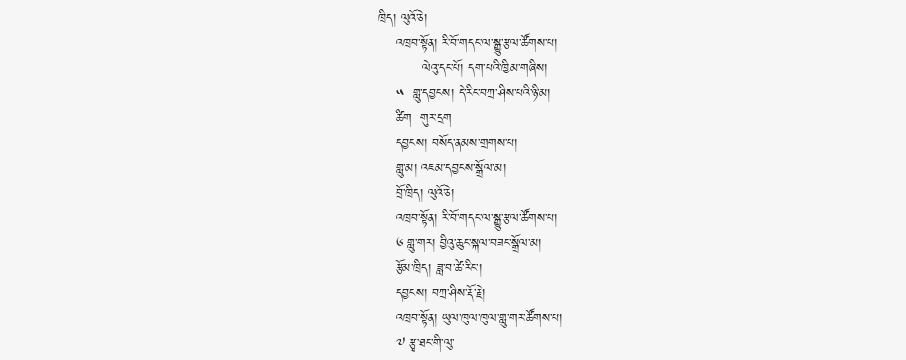ཁྲིད། ལུའོ་ཅེ།
    འཁྲབ་སྟོན། རི་བོ་གདང་ལ་སྒྱུ་རྩལ་ཚོགས་པ།
          ལེའུ་དང་པོ། དག་པའི་ཁྱིམ་གཞིས།
    ༥  གླུ་དབྱངས། དེ་རིང་བཀྲ་ཤིས་པའི་ཉི་མ།
    ཚིག  གུར་དྲག
    དབྱངས། བསོད་ནམས་གྲགས་པ།
    གླུ་མ། འཇམ་དབྱངས་སྒྲོལ་མ།
    བྲོ་ཁྲིད། ལུའོ་ཅེ།
    འཁྲབ་སྟོན། རི་བོ་གདང་ལ་སྒྱུ་རྩལ་ཚོགས་པ།
    ༦ གླུ་གར། བྱིའུ་ཆུང་སྐལ་བཟང་སྒྲོལ་མ།
    རྩོམ་ཁྲིད། ཟླ་བ་ཚེ་རིང་།
    དབྱངས། བཀྲ་ཤིས་རྡོ་རྗེ།
    འཁྲབ་སྟོན། ཡུལ་ཁུལ་ཁུལ་གླུ་གར་ཚོགས་པ།
    ༧ རྩྭ་ཐང་གི་ལུ་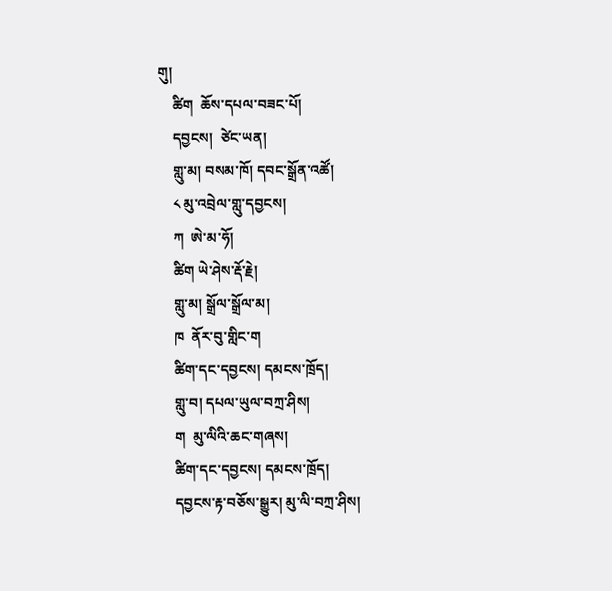གུ།
    ཚིག  ཆོས་དཔལ་བཟང་པོ།
    དབྱངས།  ཙེང་ཡན།
    གླུ་མ། བསམ་ཁོ། དབང་སྒྲོན་འཚོ།
    ༨ མུ་འབྲེལ་གླུ་དབྱངས།
    ཀ  ཨེ་མ་ཧོ།
    ཚིག ཡེ་ཤེས་རྡོ་རྗེ།
    གླུ་མ། སྒྲོལ་སྒྲོལ་མ།
    ཁ  ནོར་བུ་གླིང་ག
    ཚིག་དང་དབྱངས། དམངས་ཁྲོད།
    གླུ་བ། དཔལ་ཡུལ་བཀྲ་ཤིས།
    ག  མུ་ལིའི་ཆང་གཞས།
    ཚིག་དང་དབྱངས། དམངས་ཁྲོད།
    དབྱངས་རྟ་བཅོས་སྒྱུར། མུ་ལི་བཀྲ་ཤིས།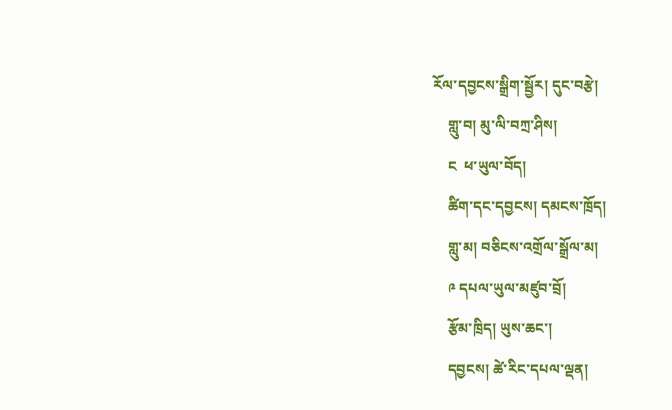རོལ་དབྱངས་སྒྲིག་སྦྱོར། དུང་བརྩེ།
    གླུ་བ། མུ་ལི་བཀྲ་ཤིས།
    ང  ཕ་ཡུལ་བོད།
    ཚིག་དང་དབྱངས། དམངས་ཁྲོད།
    གླུ་མ། བཅིངས་འགྲོལ་སྒྲོལ་མ།
    ༩ དཔལ་ཡུལ་མཛུབ་བྲོ།
    རྩོམ་ཁྲིད། ཡུས་ཆང་།
    དབྱངས། ཚེ་རིང་དཔལ་ལྡན།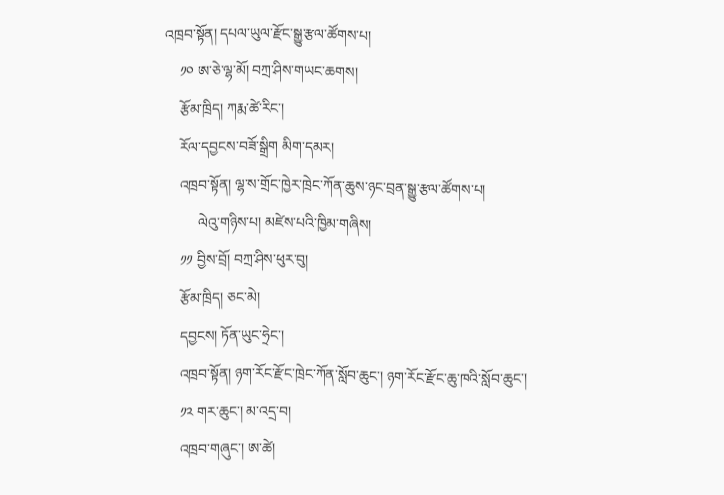འཁྲབ་སྟོན། དཔལ་ཡུལ་རྫོང་སྒྱུ་རྩལ་ཚོགས་པ།
    ༡༠ ཨ་ཅེ་ལྷ་མོ། བཀྲ་ཤིས་གཡང་ཆགས།
    རྩོམ་ཁྲིད། ཀརྨ་ཚེ་རིང་།
    རོལ་དབྱངས་བཟོ་སྒྲིག མིག་དམར།
    འཁྲབ་སྟོན། ལྷ་ས་གྲོང་ཁྱེར་ཁྲེང་ཀོན་ཆུས་ཉང་བྲན་སྒྱུ་རྩལ་ཚོགས་པ།
         ལེའུ་གཉིས་པ། མཛེས་པའི་ཁྱིམ་གཞིས།
    ༡༡ བྱིས་བྲོ། བཀྲ་ཤིས་ཕུར་བུ།
    རྩོམ་ཁྲིད། ཅང་མེ།
    དབྱངས། ཏོན་ཡུང་ཧྲེང་།
    འཁྲབ་སྟོན། ཉག་རོང་རྫོང་ཁྲེང་ཀོན་སློབ་ཆུང་། ཉག་རོང་རྫོང་ཆུ་ཁའི་སློབ་ཆུང་།
    ༡༢ གར་ཆུང་། མ་འདྲ་བ།
    འཁྲབ་གཞུང་། ཨ་ཚེ།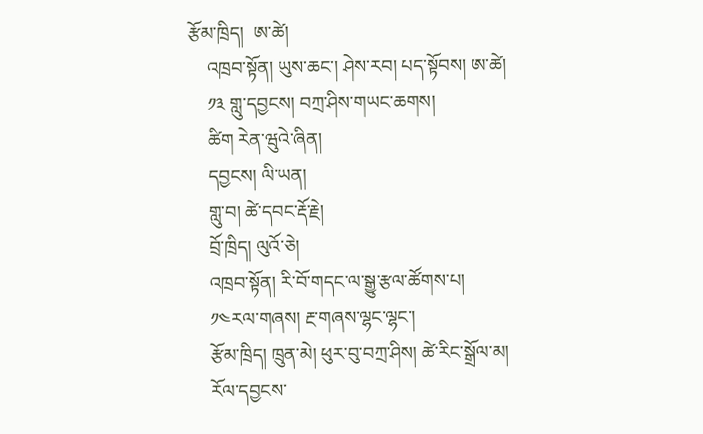རྩོམ་ཁྲིད།  ཨ་ཚེ།
    འཁྲབ་སྟོན། ཡུས་ཆང་། ཤེས་རབ། པད་སྟོབས། ཨ་ཚེ།
    ༡༣ གླུ་དབྱངས། བཀྲ་ཤིས་གཡང་ཆགས།
    ཚིག རེན་ཝུའེ་ཞིན།
    དབྱངས། ལི་ཡན།
    གླུ་བ། ཚེ་དབང་རྡོ་རྗེ།
    བྲོ་ཁྲིད། ལུའོ་ཅེ།
    འཁྲབ་སྟོན། རི་བོ་གདང་ལ་སྒྱུ་རྩལ་ཚོགས་པ།
    ༡༤རལ་གཞས། རྔ་གཞས་ལྷང་ལྷང་།
    རྩོམ་ཁྲིད། ཁྲུན་མེ། ཕུར་བུ་བཀྲ་ཤིས། ཚེ་རིང་སྒྲོལ་མ།
    རོལ་དབྱངས་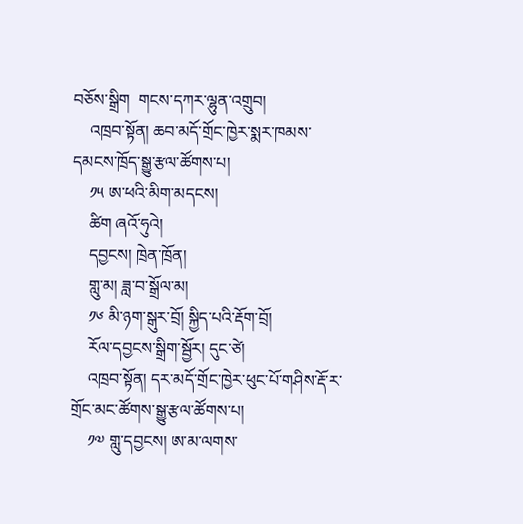བཅོས་སྒྲིག  གངས་དཀར་ལྷུན་འགྲུབ།
    འཁྲབ་སྟོན། ཆབ་མདོ་གྲོང་ཁྱེར་སྨར་ཁམས་དམངས་ཁྲོད་སྒྱུ་རྩལ་ཚོགས་པ།
    ༡༥ ཨ་ཕའི་མིག་མདངས།
    ཚིག ཞའོ་ཧུའེ།
    དབྱངས། ཁྲེན་ཁྲོན།
    གླུ་མ། ཟླ་བ་སྒྲོལ་མ།
    ༡༦ མི་ཉག་སྒུར་བྲོ། སྐྱིད་པའི་རྡོག་བྲོ།
    རོལ་དབྱངས་སྒྲིག་སྦྱོར། དུང་ཙེ།
    འཁྲབ་སྟོན། དར་མདོ་གྲོང་ཁྱེར་ཕུང་པོ་གཤིས་རྡོ་ར་གྲོང་མང་ཚོགས་སྒྱུ་རྩལ་ཚོགས་པ།
    ༡༧ གླུ་དབྱངས། ཨ་མ་ལགས་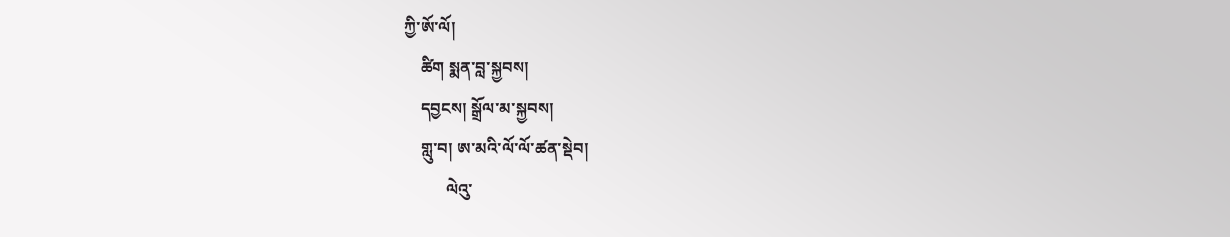ཀྱི་ཨོ་ལོ།
    ཚིག སྨན་བླ་སྐྱབས།
    དབྱངས། སྒྲོལ་མ་སྐྱབས།
    གླུ་བ། ཨ་མའི་ལོ་ལོ་ཚན་སྡེབ།
          ལེའུ་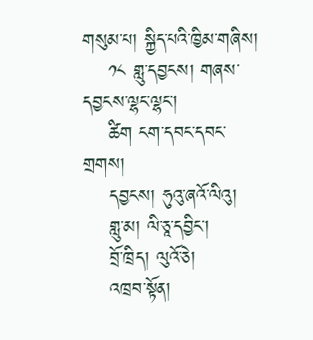གསུམ་པ། སྐྱིད་པའི་ཁྱིམ་གཞིས།
    ༡༨ གླུ་དབྱངས། གཞས་དབྱངས་ལྷང་ལྷང་།
    ཚིག ངག་དབང་དབང་གྲགས།
    དབྱངས། ཧུའུ་ཞའོ་ལིའུ།
    གླུ་མ། ལི་ཅཱ་དབྱིང་།
    བྲོ་ཁྲིད། ལུའོ་ཅེ།
    འཁྲབ་སྟོན།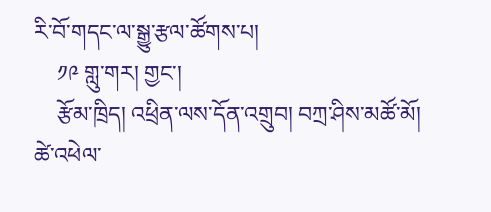རི་བོ་གདང་ལ་སྒྱུ་རྩལ་ཚོགས་པ།
    ༡༩ གླུ་གར། གྱང་།
    རྩོམ་ཁྲིད། འཕྲིན་ལས་དོན་འགྲུབ། བཀྲ་ཤིས་མཚོ་མོ། ཚེ་འཕེལ་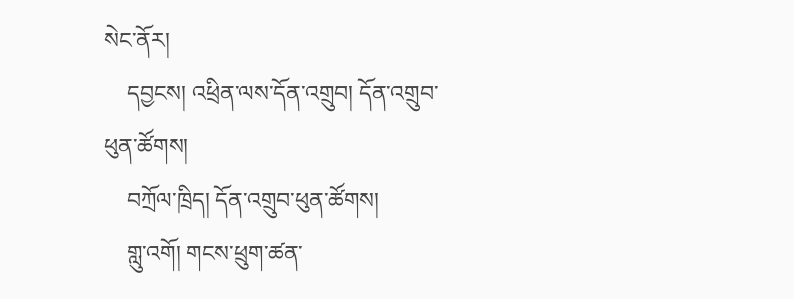སེང་ནོར།
    དབྱངས། འཕྲིན་ལས་དོན་འགྲུབ། དོན་འགྲུབ་ཕུན་ཚོགས།
    བཀྲོལ་ཁྲིད། དོན་འགྲུབ་ཕུན་ཚོགས།
    གླུ་འགོ། གངས་ཕྲུག་ཚན་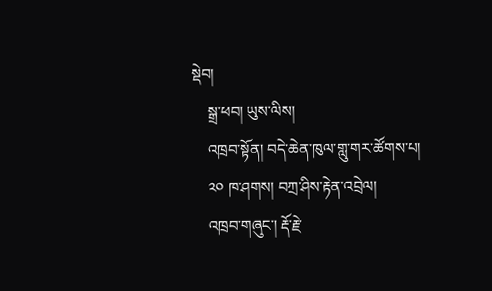སྡེབ།
    སྒྲ་ཕབ། ཡུས་ལིས།
    འཁྲབ་སྟོན། བདེ་ཆེན་ཁུལ་གླུ་གར་ཚོགས་པ།
    ༢༠ ཁ་ཤགས། བཀྲ་ཤིས་རྟེན་འབྲེལ།
    འཁྲབ་གཞུང་། རྡོ་རྗེ་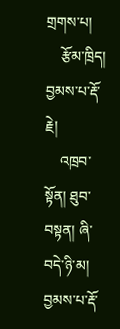གྲགས་པ།
    རྩོམ་ཁྲིད། བྱམས་པ་རྡོ་རྗེ།
    འཁྲབ་སྟོན། ཐུབ་བསྟན། ཞི་བདེ་ཉི་མ། བྱམས་པ་རྡོ་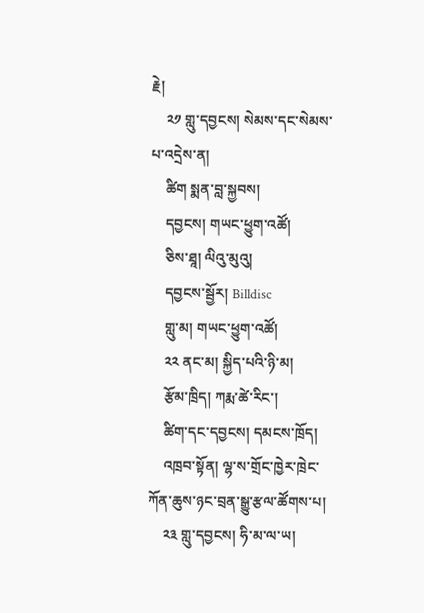རྗེ།
    ༢༡ གླུ་དབྱངས། སེམས་དང་སེམས་པ་འདྲེས་ན།
    ཚིག སྨན་བླ་སྐྱབས།
    དབྱངས། གཡང་ཕྱུག་འཚོ།
    ཅིས་ཐཱ། ལིའུ་མུའུ།
    དབྱངས་སྦྱོར། Billdisc
    གླུ་མ། གཡང་ཕྱུག་འཚོ།
    ༢༢ ནང་མ། སྐྱིད་པའི་ཉི་མ།
    རྩོམ་ཁྲིད། ཀརྨ་ཚེ་རིང་།
    ཚིག་དང་དབྱངས། དམངས་ཁྲོད།
    འཁྲབ་སྟོན། ལྷ་ས་གྲོང་ཁྱེར་ཁྲེང་ཀོན་ཆུས་ཉང་བྲན་སྒྱུ་རྩལ་ཚོགས་པ།
    ༢༣ གླུ་དབྱངས། ཧི་མ་ལ་ཡ།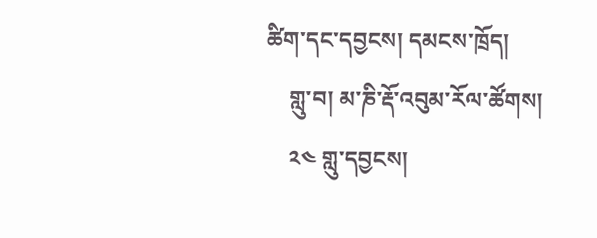ཚིག་དང་དབྱངས། དམངས་ཁྲོད།
    གླུ་བ། མ་ཎི་རྡོ་འབུམ་རོལ་ཚོགས།
    ༢༤ གླུ་དབྱངས།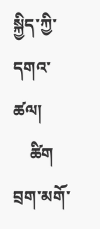སྐྱིད་ཀྱི་དགའ་ཚལ།
    ཚིག བྲག་མགོ་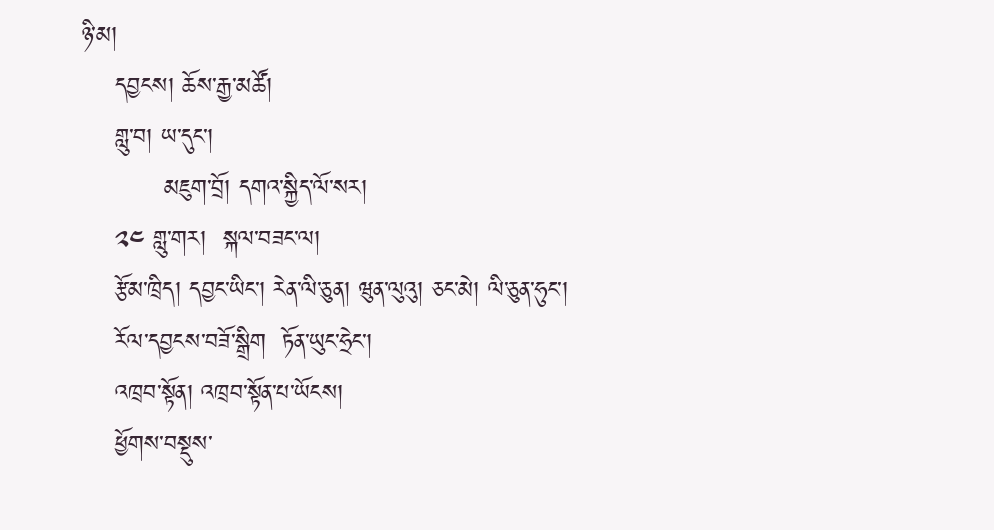ཉི་མ།
    དབྱངས། ཆོས་རྒྱ་མཚོ།
    གླུ་བ། ཡ་དུང་།
          མཇུག་བྲོ། དགའ་སྐྱིད་ལོ་སར།
    ༢༤ གླུ་གར།  སྐལ་བཟང་ལ།
    རྩོམ་ཁྲིད། དབྱང་ཡིང་། རེན་ལི་ཅུན། ཝུན་ལུའུ། ཅང་མེ། ལི་ཅུན་ཧུང་།
    རོལ་དབྱངས་བཟོ་སྒྲིག  ཏོན་ཡུང་ཧྲེང་།
    འཁྲབ་སྟོན། འཁྲབ་སྟོན་པ་ཡོངས།
    ཕྱོགས་བསྡུས་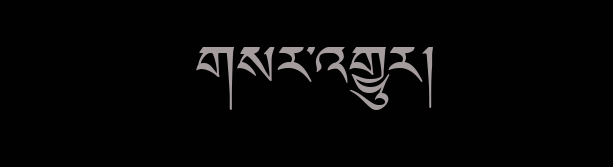གསར་འགྱུར།